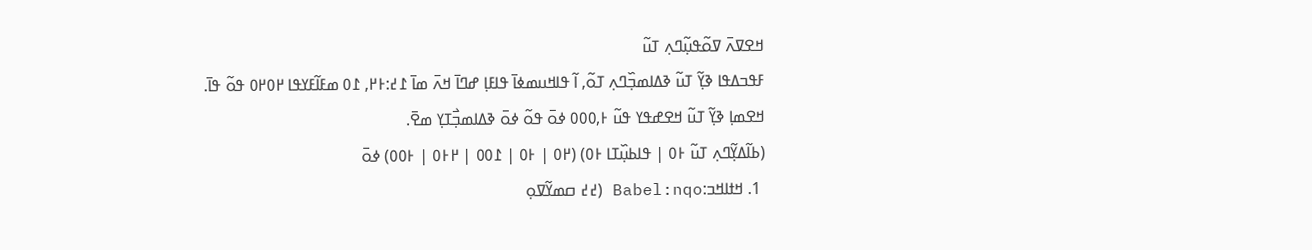ߞߐߜߍ߫ ߜߋ߬ߟߎ߲߬ߣߍ߲ ߠߎ߬
ߓߟߏߡߟߊ ߢߌ߲߬ ߠߎ߬ ߢߡߊߘߏ߲߰ߣߍ߲ ߠߋ߬, ߊ߬ ߟߊߞߎߘߦߊ߫ ߟߊߓߊ߲ ߝߣߊ߫ ߞߍ߫ ߘߊ߫ ߁߄:߅߂, ߁߀ ߘߓߊ߬ߓߌߟߊ ߂߀߂߀ ߟߋ߬ ߟߊ߫. ߞߐߘߊ߲ ߢߌ߲߬ ߠߎ߬ ߞߐߝߟߌ ߟߎ߬ ߅,߀߀߀ ߦߋ߫ ߟߋ߬ ߦߋ߫ ߢߡߊߘߏ߲߯ߠߌ߲ ߘߐ߫.
(ߕߊ߬ߡߌ߲߬ߣߍ߲ ߠߎ߬ ߅߀ | ߟߊߕߎ߲߰ߠߊ ߅߀) (߂߀ | ߅߀ | ߁߀߀ | ߂߅߀ | ߅߀߀) ߦߋ߫
 1. ߞߙߊߞߏ:Babel:nqo (߄߄ ߛߘߌ߬ߜߋ߲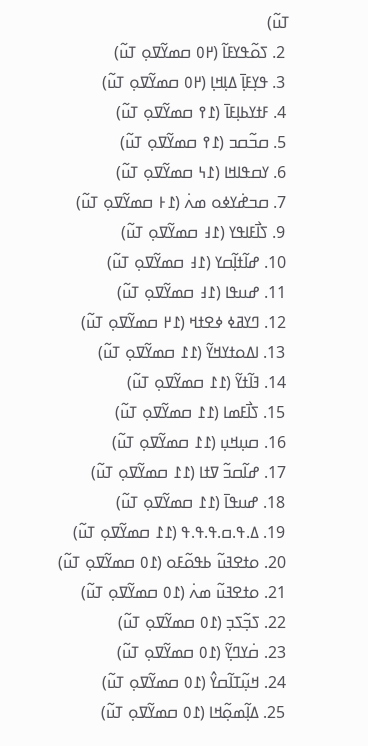ߠߎ߬)
 2. ߖߋ߬ߟߌߓߊ߬ (߂߀ ߛߘߌ߬ߜߋ߲ ߠߎ߬)
 3. ߟߌ߲ߓߊ߲߫ ߡߊ߲ߞߊ߲ (߂߀ ߛߘߌ߬ߜߋ߲ ߠߎ߬)
 4. ߓߙߌߕߊ߲ߓߊ߫ (߁߉ ߛߘߌ߬ߜߋ߲ ߠߎ߬)
 5. ߛߏ߬ߛߏ (߁߉ ߛߘߌ߬ߜߋ߲ ߠߎ߬)
 6. ߌߛߟߊߞߊ (߁߆ ߛߘߌ߬ߜߋ߲ ߠߎ߬)
 7. ߛߏߝ߭ߌߦߋ ߘߍ߭ (߁߅ ߛߘߌ߬ߜߋ߲ ߠߎ߬)
 9. ߖߊ߯ߓߊߟߌ (߁߃ ߛߘߌ߬ߜߋ߲ ߠߎ߬)
 10. ߝߊ߬ߙߊ߲߬ߛߌ (߁߃ ߛߘߌ߬ߜߋ߲ ߠߎ߬)
 11. ߝߎߟߊ (߁߃ ߛߘߌ߬ߜߋ߲ ߠߎ߬)
 12. ߣߌߥߦ ߦߐߙߞ (߁߂ ߛߘߌ߬ߜߋ߲ ߠߎ߬)
 13. ߊߡߋߙߌߞߌ߬ (߁߁ ߛߘߌ߬ߜߋ߲ ߠߎ߬)
 14. ߔߊ߬ߙߌ߬ (߁߁ ߛߘߌ߬ߜߋ߲ ߠߎ߬)
 15. ߖߊ߯ߓߘߊ (߁߁ ߛߘߌ߬ߜߋ߲ ߠߎ߬)
 16. ߛߎ߲ߞߎ߲ (߁߁ ߛߘߌ߬ߜߋ߲ ߠߎ߬)
 17. ߝߊ߬ߛߏ߬ ߜߙߊ (߁߁ ߛߘߌ߬ߜߋ߲ ߠߎ߬)
 18. ߝߎߟߊ߫ (߁߁ ߛߘߌ߬ߜߋ߲ ߠߎ߬)
 19. ߡ.ߟ.ߛ.ߟ.ߟ.ߟ (߁߁ ߛߘߌ߬ߜߋ߲ ߠߎ߬)
 20. ߋߙߐߔߎ߬ ߕߟߋ߬ߓߋ (߁߀ ߛߘߌ߬ߜߋ߲ ߠߎ߬)
 21. ߋߙߐߔߎ߬ ߘߍ߭ (߁߀ ߛߘߌ߬ߜߋ߲ ߠߎ߬)
 22. ߖߏ߲߬ߖߏ߲ (߁߀ ߛߘߌ߬ߜߋ߲ ߠߎ߬)
 23. ߛ߭ߌߣߌ߲߬ (߁߀ ߛߘߌ߬ߜߋ߲ ߠߎ߬)
 24. ߞߎ߲߬ߠߊ߬ߛߌ߮ (߁߀ ߛߘߌ߬ߜߋ߲ ߠߎ߬)
 25. ߡߊ߲߬ߘߋ߲߬ߞߊ (߁߀ ߛߘߌ߬ߜߋ߲ ߠߎ߬)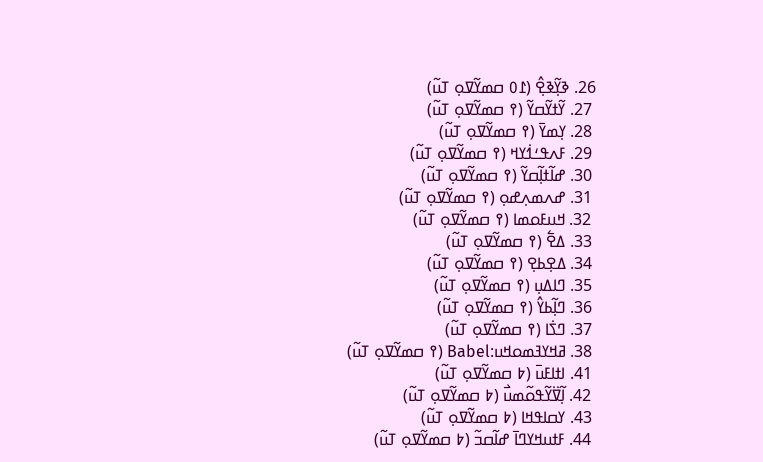26. ߢߌ߲߬ߢߐ߲߮ (߁߀ ߛߘߌ߬ߜߋ߲ ߠߎ߬)
 27. ߌ߬ߙߌ߬ߛߌ߬ (߉ ߛߘߌ߬ߜߋ߲ ߠߎ߬)
 28. ߌ߲ߘߌ߫ (߉ ߛߘߌ߬ߜߋ߲ ߠߎ߬)
 29. ߓߍߟߑߗ߭ߌߞ (߉ ߛߘߌ߬ߜߋ߲ ߠߎ߬)
 30. ߝߊ߬ߙߊ߲߬ߛߌ߬ (߉ ߛߘߌ߬ߜߋ߲ ߠߎ߬)
 31. ߝߍߘߍ߲ߝߋ߲ (߉ ߛߘߌ߬ߜߋ߲ ߠߎ߬)
 32. ߞߎߓߋߘߊ (߉ ߛߘߌ߬ߜߋ߲ ߠߎ߬)
 33. ߡߐ߱ (߉ ߛߘߌ߬ߜߋ߲ ߠߎ߬)
 34. ߡߐ߲ߕߐ߲ (߉ ߛߘߌ߬ߜߋ߲ ߠߎ߬)
 35. ߣߊߡߎ߲ (߉ ߛߘߌ߬ߜߋ߲ ߠߎ߬)
 36. ߣߊ߲߬ߕߌ߮ (߉ ߛߘߌ߬ߜߋ߲ ߠߎ߬)
 37. ߣߖ߭ߊ (߉ ߛߘߌ߬ߜߋ߲ ߠߎ߬)
 38. ߥߞߌߔߘߋߞߎ:Babel (߉ ߛߘߌ߬ߜߋ߲ ߠߎ߬)
 41. ߊߙߊߓߎ߫ (߈ ߛߘߌ߬ߜߋ߲ ߠߎ߬)
 42. ߊ߲߬ߜ߳ߌ߬ߟߋ߬ߘߎ߯ (߈ ߛߘߌ߬ߜߋ߲ ߠߎ߬)
 43. ߌߛߊߟߞߊ (߈ ߛߘߌ߬ߜߋ߲ ߠߎ߬)
 44. ߓߙߎߞߌߣߊ߫ ߝߊ߬ߛߏ߬ (߈ ߛߘߌ߬ߜߋ߲ ߠߎ߬)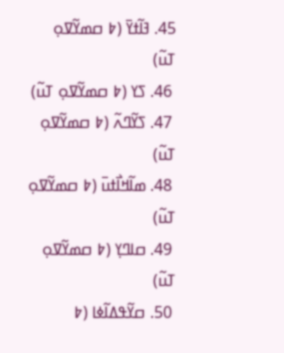45. ߔߊ߬ߙߌ߫ (߈ ߛߘߌ߬ߜߋ߲ ߠߎ߬)
 46. ߖߌ (߈ ߛߘߌ߬ߜߋ߲ ߠߎ߬)
 47. ߖߌ߬ߣߍ߬ (߈ ߛߘߌ߬ߜߋ߲ ߠߎ߬)
 48. ߘߊ߬ߞߊ߯ߙߎ߫ (߈ ߛߘߌ߬ߜߋ߲ ߠߎ߬)
 49. ߛߊߣߌ߲ (߈ ߛߘߌ߬ߜߋ߲ ߠߎ߬)
 50. ߛߌ߬ߟߡߊ߬ߦߊ (߈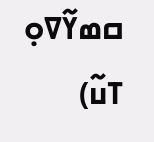ߛߘߌ߬ߜߋ߲ ߠߎ߬)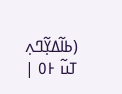(ߕߊ߬ߡߌ߲߬ߣߍ߲ ߠߎ߬ ߅߀ |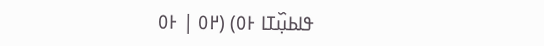ߟߊߕߎ߲߰ߠߊ ߅߀) (߂߀ | ߅߀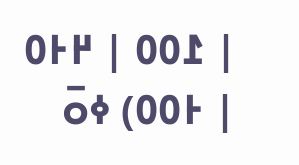| ߁߀߀ | ߂߅߀ | ߅߀߀) ߦߋ߫